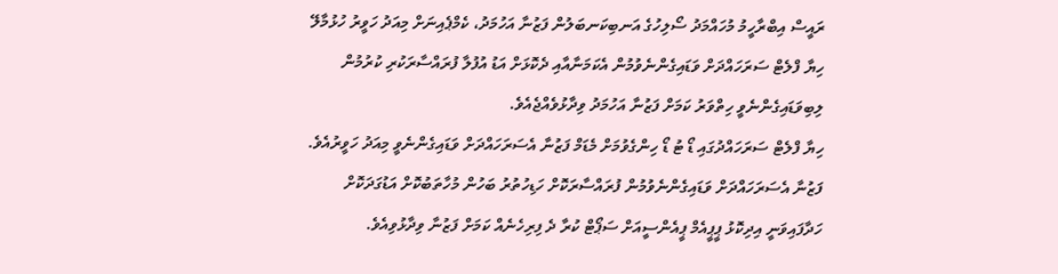ރައީސް އިބްރާހީމު މުހައްމަދު ސޯލިހުގެ އަނބިކަނބަލުން ފަޒުނާ އަހުމަދު، ކެމްޕެއިނަށް މިއަދު ހަވީރު ހުޅުމާލޭ ހިޔާ ފްލެޓް ސަރަހައްދަށް ވަޑައިގެންނެވުމުން އެކަމަނާއާއި ދެކޮޅަށް އަޑު އުފުލާ ފުރައްސާރަކުރި ކުރުމުން ލިބިވަޑައިގެންނެވީ ހިތްވަރު ކަމަށް ފަޒުނާ އަހުމަދު ވިދާޅުވެއްޖެއެވެ.
ހިޔާ ފްލެޓް ސަރަހައްދުގައި ޑޯ ޓު ޑޯ ހިންގެވުމަށް މެޑަމް ފަޒުނާ އެސަރަހައްދަށް ވަޑައިގެންނެވީ މިއަދު ހަވީރުއެވެ. ފަޒުނާ އެސަރަހައްދަށް ވަޑައިގެންނެވުމުން ފުރައްސާރަކޮށް ހަޑިހުތުރު ބަހުން މުހާތަބުކޮށް އަޑުގަދަކޮށް ހަދާފައިވަނީ އިދިކޮޅު ޕީޕީއެމް ޕީއެންސީއަށް ސަޕޯޓް ކުރާ ދެ ފިރިހެނެއް ކަމަށް ފަޒުނާ ވިދާޅުވިއެވެ.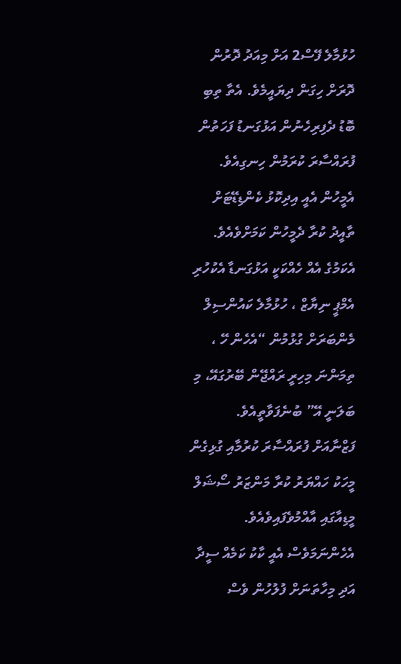ހުޅުމާލެ ފޭސް2 އަށް މިއަދު ދޮރުން ދޮރަށް ހިގަން ދިޔައީމެވެ. އެތާ ތިބި ބޮޑު ދެފިރިހެނުން އަޅުގަނޑު ފަހަތުން ފުރައްސާރަ ކުރަމުން ހިނގިއެވެ. އެމީހުން އެއީ އިދިކޮޅު ކެންޑިޑޭޓަށް ތާއީދު ކުރާ ދެމީހުން ކަމަށްވެއެވެ. އެކަމުގެ އެއް ހެއްކަކީ އަޅުގަނޑާ އެކުހުރި އެމްޕީ ނިޔާޒް ، ހުޅުމާލެ ކައުންސިލް މެންބަރަށް ގުޅުމުން “އެހެން ހޭ ، ތިމަންނަ މިހިރީ ރައްޖޭން ބޭރުގައޭ، މި ބަލަނީ އޭ” ބުނެފަވާތީއެވެ.
ފަޒްނާއަށް ފުރައްސާރަ ކުރުމާއި ގުޅިގެން މީހަކު ހައްޔަރު ކުރާ މަންޒަރު ސޯޝަލް މީޑިއާގައި އާއްމުވެފައިވެއެވެ. އެހެންނަމަވެސް އެއީ ކާކު ކަމެއް ސީދާ އަދި މިހާތަނަށް ފުލުހުން ވެސް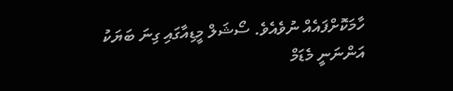ހާމަކޮށްފައެއް ނުވެއެވެ. ސޯޝަލް މީޑިއާގައި ގިނަ ބަޔަކު އަންނަނީ މެޑަމް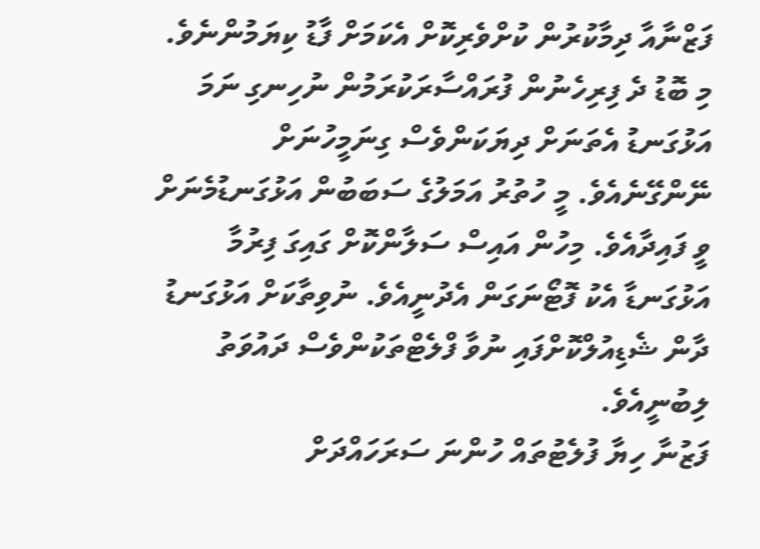ފަޒްނާއާ ދިމާކުރުން ކުށްވެރިކޮށް އެކަމަށް ފާޑު ކިޔަމުންނެވެ.
މި ބޮޑު ދެ ފިރިހެނުން ފުރައްސާރަކުރަމުން ނުހިނގި ނަމަ އަޅުގަނޑު އެތަނަށް ދިޔަކަންވެސް ގިނަމީހުނަށް ނޭންގޭނެއެވެ. މީ ހުތުރު އަމަލުގެ ސަބަބުން އަޅުގަނޑުމެނަށް ވީ ފައިދާއެވެ. މިހުން އައިސް ސަލާންކޮށް ގައިގަ ފިރުމާ އަޅުގަނޑާ އެކު ފޮޓޯނަގަން އެދުނީއެވެ. ނުވިތާކަށް އަޅުގަނޑު ދާން ޝެޑިއުލްކޮށްފައި ނުވާ ފްލެޓްތަކުންވެސް ދައުވަތު ލިބުނީއެވެ.
ފަޒުނާ ހިޔާ ފުލެޓުތައް ހުންނަ ސަރަހައްދަށް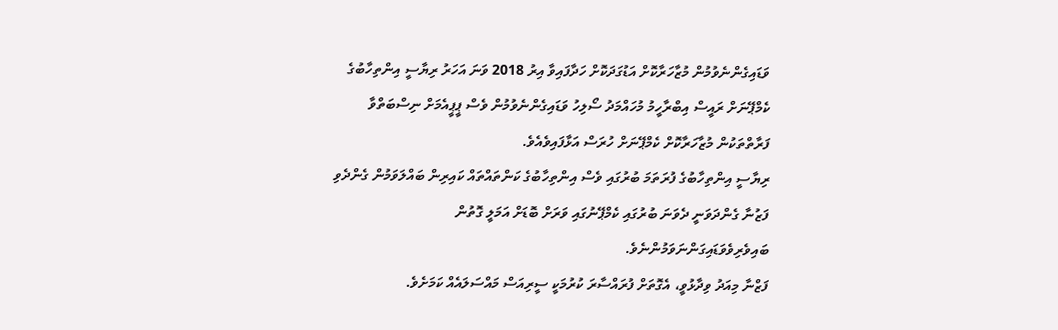ވަޑައިގެންނެވުމުން މުޒާހަރާކޮށް އަޑުގަދަކޮށް ހަދާފައިވާ އިރު 2018 ވަނަ އަހަރު ރިޔާސީ އިންތިހާބުގެ ކެމްޕޭނަށް ރައީސް އިބްރާހީމު މުހައްމަދު ސޯލިހު ވަޑައިގެންނެވުމުން ވެސް ޕީޕީއެމަށް ނިސްބަތްވާ ފަރާތްތަކުން މުޒާހަރާކޮށް ކެމްޕޭނަށް ހުރަސް އަޅާފައިވެއެވެ.
ރިޔާސީ އިންތިހާބުގެ ފުރަތަމަ ބުރުގައި ވެސް އިންތިހާބުގެ ކަންތައްތައް ކައިރިން ބައްލަވަމުން ގެންދެވި ފަޒުނާ ގެންދަވަނީ ދެވަނަ ބުރުގައި ކެމްޕޭނުގައި ވަރަށް ބޮޑަށް އަމަލީ ގޮތުން ބައިވެރިވެވަޑައިގަންނަވަމުންނެވެ.
ފަޒްނާ މިއަދު ވިދާޅުވީ، އެގޮތަށް ފުރައްސާރަ ކުރުމަކީ ސީރިއަސް މައްސަލައެއް ކަމަށެވެ.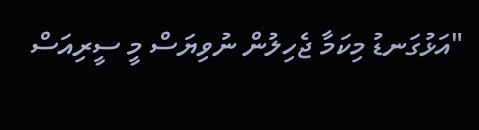"އަޅުގަނޑު މިކަމާ ޖެހިލުން ނުވިޔަސް މީ ސީރިއަސް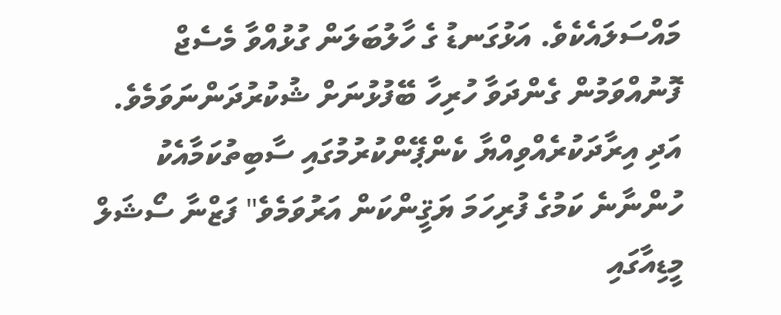މައްސަލައެކެވެ. އަޅުގަނޑު ގެ ހާލުބަލަން ގުޅުއްވާ މެސެޖް ފޮނުއްވަމުން ގެންދަވާ ހުރިހާ ބޭފުޅުނަށް ޝުކުރުދަންނަވަމެވެ. އަދި އިރާދަކުރެއްވިއްޔާ ކެންޕޭންކުރުމުގައި ސާބިތުކަމާއެކު ހުންނާނެ ކަމުގެ ފުރިހަމަ ޔަޤީންކަން އަރުވަމެވެ" ފަޒްނާ ސޯޝަލް މީޑިއާގައި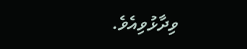ވިދާޅުވިއެވެ.